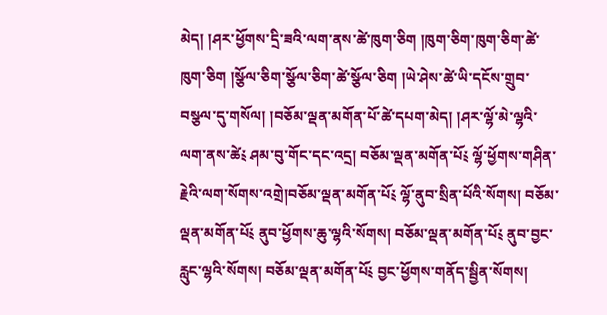མེད། །ཤར་ཕྱོགས་དྲི་ཟའི་ལག་ནས་ཚེ་ཁུག་ཅིག །ཁུག་ཅིག་ཁུག་ཅིག་ཚེ་ཁུག་ཅིག །སྩོལ་ཅིག་སྩོལ་ཅིག་ཚེ་སྩོལ་ཅིག །ཡེ་ཤེས་ཚེ་ཡི་དངོས་གྲུབ་བསྩལ་དུ་གསོལ། །བཅོམ་ལྡན་མགོན་པོ་ཚེ་དཔག་མེད། །ཤར་ལྷོ་མེ་ལྷའི་ལག་ནས་ཚེ༴ ཤམ་བུ་གོང་དང་འདྲ། བཅོམ་ལྡན་མགོན་པོ༴ ལྷོ་ཕྱོགས་གཤིན་རྗེའི་ལག་སོགས་འགྲེ།བཅོམ་ལྡན་མགོན་པོ༴ ལྷོ་ནུབ་སྲིན་པོའི་སོགས། བཅོམ་ལྡན་མགོན་པོ༴ ནུབ་ཕྱོགས་ཆུ་ལྷའི་སོགས། བཅོམ་ལྡན་མགོན་པོ༴ ནུབ་བྱང་རླུང་ལྷའི་སོགས། བཅོམ་ལྡན་མགོན་པོ༴ བྱང་ཕྱོགས་གནོད་སྦྱིན་སོགས།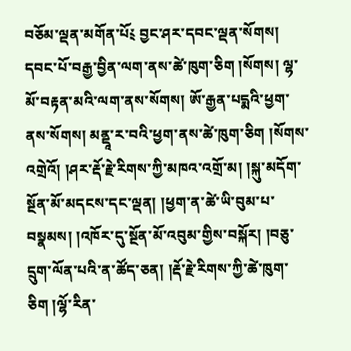བཅོམ་ལྡན་མགོན་པོ༴ བྱང་ཤར་དབང་ལྡན་སོགས། དབང་པོ་བརྒྱ་བྱིན་ལག་ནས་ཚེ་ཁུག་ཅིག །སོགས། ལྷ་མོ་བརྟན་མའི་ལག་ནས་སོགས། ཨོ་རྒྱན་པདྨའི་ཕྱག་ནས་སོགས། མནྡཱ་ར་བའི་ཕྱག་ནས་ཚེ་ཁུག་ཅིག །སོགས་འགྲེའོ། །ཤར་རྡོ་རྗེ་རིགས་ཀྱི་མཁའ་འགྲོ་མ། །སྐུ་མདོག་སྔོན་མོ་མདངས་དང་ལྡན། །ཕྱག་ན་ཚེ་ཡི་བུམ་པ་བསྣམས། །འཁོར་དུ་སྔོན་མོ་འབུམ་གྱིས་བསྐོར། །བཅུ་དྲུག་ལོན་པའི་ན་ཚོད་ཅན། །རྡོ་རྗེ་རིགས་ཀྱི་ཚེ་ཁུག་ཅིག །ལྷོ་རིན་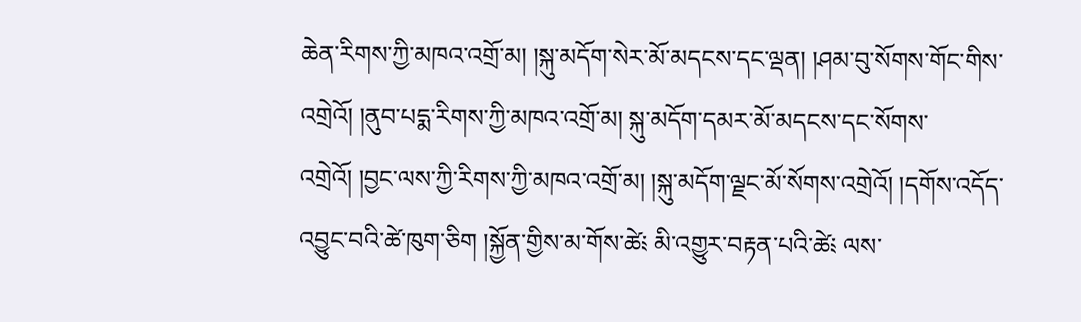ཆེན་རིགས་ཀྱི་མཁའ་འགྲོ་མ། །སྐུ་མདོག་སེར་མོ་མདངས་དང་ལྡན། །ཤམ་བུ་སོགས་གོང་གིས་འགྲེའོ། །ནུབ་པདྨ་རིགས་ཀྱི་མཁའ་འགྲོ་མ། སྐུ་མདོག་དམར་མོ་མདངས་དང་སོགས་འགྲེའོ། །བྱང་ལས་ཀྱི་རིགས་ཀྱི་མཁའ་འགྲོ་མ། །སྐུ་མདོག་ལྗང་མོ་སོགས་འགྲེའོ། །དགོས་འདོད་འབྱུང་བའི་ཚེ་ཁུག་ཅིག །སྐྱོན་གྱིས་མ་གོས་ཚེ༴ མི་འགྱུར་བརྟན་པའི་ཚེ༴ ལས་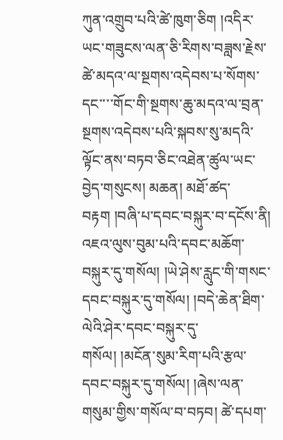ཀུན་འགྲུབ་པའི་ཚེ་ཁུག་ཅིག །འདིར་ཡང་གཟུངས་ལན་ཅི་རིགས་བཟླས་རྗེས་ཚེ་མདའ་ལ་སྔགས་འདེབས་པ་སོགས་དང་་་་གོང་གི་སྔགས་ཆུ་མདའ་ལ་བྲན་སྔགས་འདེབས་པའི་སྐབས་སུ་མདའི་ལྟོང་ནས་བཏབ་ཅིང་འཐེན་ཚུལ་ཡང་བྱེད་གསུངས། མཆན། མཐོ་ཚད་བརྟག །བཞི་པ་དབང་བསྐུར་བ་དངོས་ནི། འཇའ་ལུས་བུམ་པའི་དབང་མཆོག་བསྐུར་དུ་གསོལ། །ཡེ་ཤེས་རླུང་གི་གསང་དབང་བསྐུར་དུ་གསོལ། །བདེ་ཆེན་ཐིག་ལེའི་ཤེར་དབང་བསྐུར་དུ་གསོལ། །མངོན་སུམ་རིག་པའི་རྩལ་དབང་བསྐུར་དུ་གསོལ། །ཞེས་ལན་གསུམ་གྱིས་གསོལ་བ་བཏབ། ཚེ་དཔག་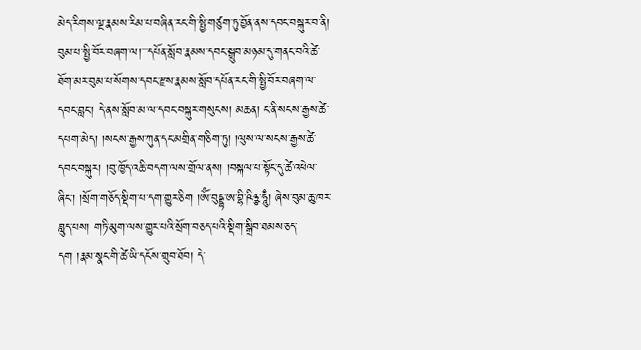མེད་རིགས་ལྔ་རྣམས་རིམ་པ་བཞིན་རང་གི་སྤྱི་གཙུག་ཏུ་བྱོན་ནས་དབང་བསྐུར་བ་ནི། བུམ་པ་སྤྱི་བོར་བཞག་ལ།་་་དཔོན་སློབ་རྣམས་དབང་སྒྲུབ་མཉམ་དུ་གནང་བའི་ཚེ་ཐོག་མར་བུམ་པ་སོགས་དབང་རྫས་རྣམས་སློབ་དཔོན་རང་གི་སྤྱི་བོར་བཞག་ལ་དབང་བླང་། དེ་ནས་སློབ་མ་ལ་དབང་བསྐུར་གསུངས། མཆན། ང་ནི་སངས་རྒྱས་ཚེ་དཔག་མེད། །སངས་རྒྱས་ཀུན་དང་མགྲིན་གཅིག་ཏུ། །ལུས་ལ་སངས་རྒྱས་ཚེ་དབང་བསྐུར། །བུ་ཁྱོད་འཆི་བདག་ལས་གྲོལ་ནས། །བསྐལ་པ་སྟོང་དུ་ཚེ་འཕེལ་ཞིང་། །སྲོག་གཅོད་སྡིག་པ་དག་གྱུར་ཅིག །ཨོཾ་བུདྡྷ་ཨ་བྷི་ཥིཉྩ་ཧཱུྃ། ཞེས་བུམ་ཆུ་ཁར་བླུད་པས། གཏི་མུག་ལས་གྱུར་པའི་སྲོག་བཅད་པའི་སྡིག་སྒྲིབ་ཐམས་ཅད་དག །རྣམ་སྣང་གི་ཚེ་ཡི་དངོས་གྲུབ་ཐོབ། དེ་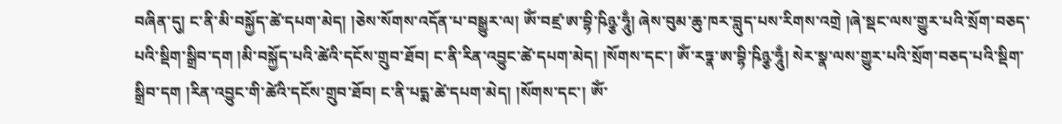བཞིན་དུ། ང་ནི་མི་བསྐྱོད་ཚེ་དཔག་མེད། །ཅེས་སོགས་འདོན་པ་བསྒྱུར་ལ། ཨོཾ་བཛྲ་ཨ་བྷི་ཥིཉྩ་ཧཱུྃ། ཞེས་བུམ་ཆུ་ཁར་བླུད་པས་རིགས་འགྲེ །ཞེ་སྡང་ལས་གྱུར་པའི་སྲོག་བཅད་པའི་སྡིག་སྒྲིབ་དག །མི་བསྐྱོད་པའི་ཚེའི་དངོས་གྲུབ་ཐོབ། ང་ནི་རིན་འབྱུང་ཚེ་དཔག་མེད། །སོགས་དང་། ཨོཾ་རཏྣ་ཨ་བྷི་ཥིཉྩ་ཧཱུྃ། སེར་སྣ་ལས་གྱུར་པའི་སྲོག་བཅད་པའི་སྡིག་སྒྲིབ་དག །རིན་འབྱུང་གི་ཚེའི་དངོས་གྲུབ་ཐོབ། ང་ནི་པདྨ་ཚེ་དཔག་མེད། །སོགས་དང་། ཨོཾ་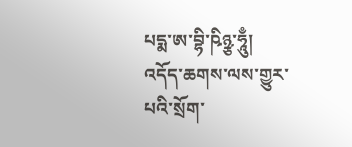པདྨ་ཨ་བྷི་ཥིཉྩ་ཧཱུྃ། འདོད་ཆགས་ལས་གྱུར་པའི་སྲོག་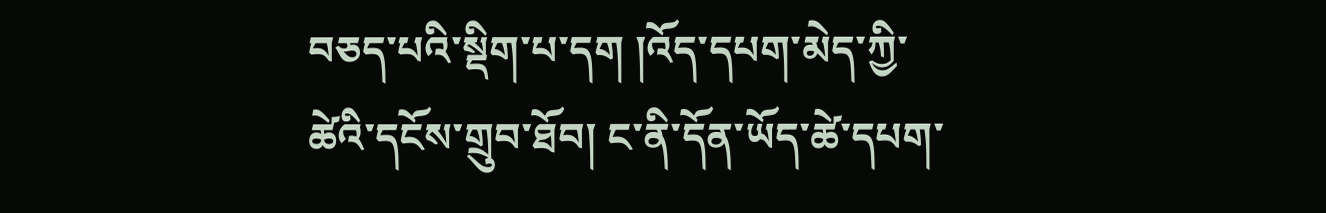བཅད་པའི་སྡིག་པ་དག །འོད་དཔག་མེད་ཀྱི་ཚེའི་དངོས་གྲུབ་ཐོབ། ང་ནི་དོན་ཡོད་ཚེ་དཔག་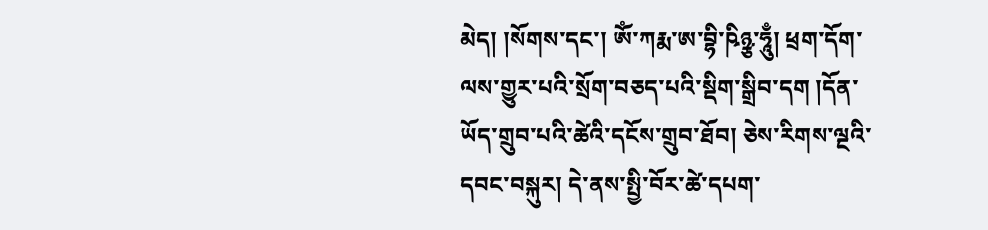མེད། །སོགས་དང་། ཨོཾ་ཀརྨ་ཨ་བྷི་ཥིཉྩ་ཧཱུྃ། ཕྲག་དོག་ལས་གྱུར་པའི་སྲོག་བཅད་པའི་སྡིག་སྒྲིབ་དག །དོན་ཡོད་གྲུབ་པའི་ཚེའི་དངོས་གྲུབ་ཐོབ། ཅེས་རིགས་ལྔའི་དབང་བསྐུར། དེ་ནས་སྤྱི་བོར་ཚེ་དཔག་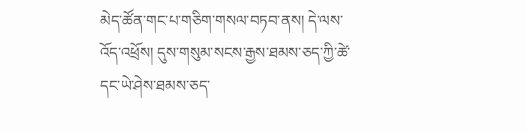མེད་ཚོན་གང་པ་གཅིག་གསལ་བཏབ་ནས། དེ་ལས་འོད་འཕྲོས། དུས་གསུམ་སངས་རྒྱས་ཐམས་ཅད་ཀྱི་ཚེ་དང་ཡེ་ཤེས་ཐམས་ཅད་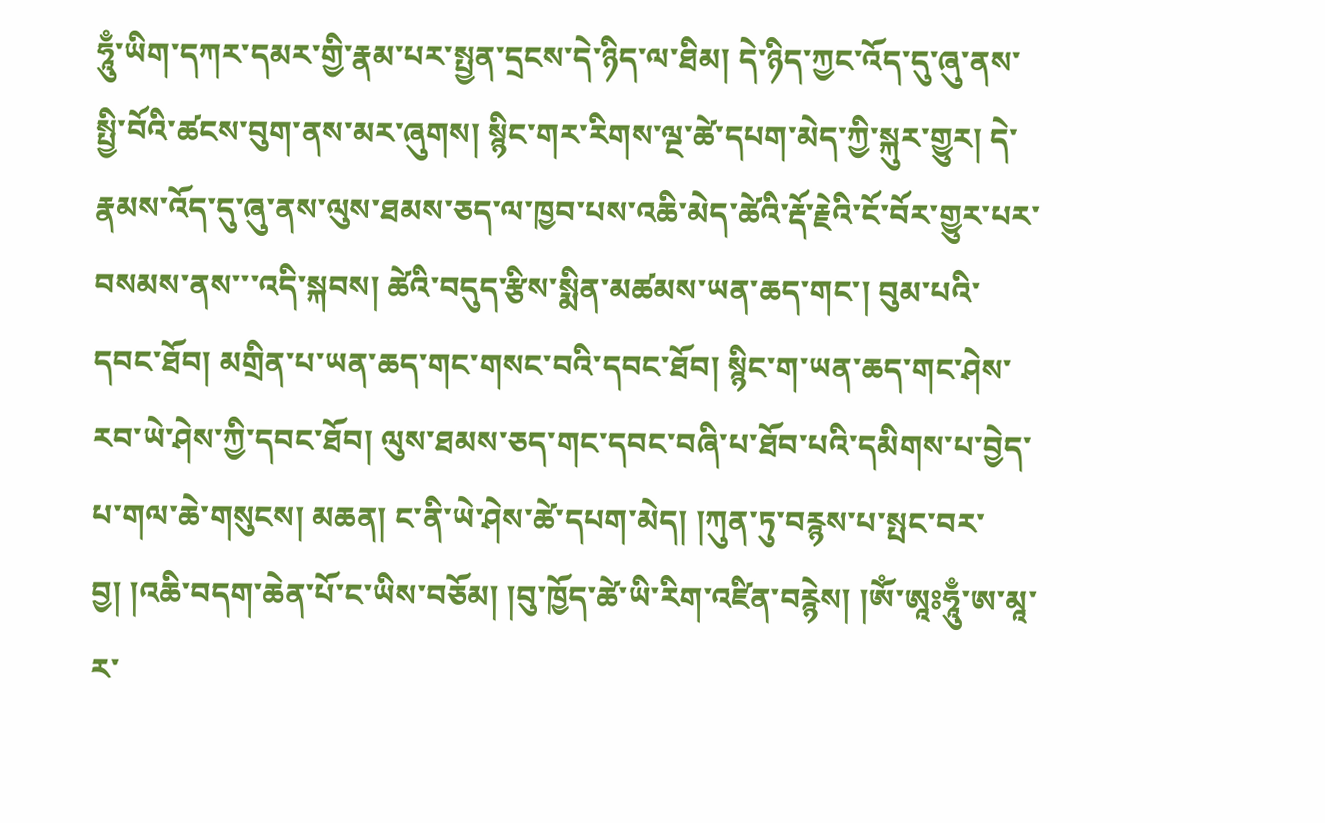ཧཱུྃ་ཡིག་དཀར་དམར་གྱི་རྣམ་པར་སྤྱན་དྲངས་དེ་ཉིད་ལ་ཐིམ། དེ་ཉིད་ཀྱང་འོད་དུ་ཞུ་ནས་སྤྱི་བོའི་ཚངས་བུག་ནས་མར་ཞུགས། སྙིང་གར་རིགས་ལྔ་ཚེ་དཔག་མེད་ཀྱི་སྐུར་གྱུར། དེ་རྣམས་འོད་དུ་ཞུ་ནས་ལུས་ཐམས་ཅད་ལ་ཁྱབ་པས་འཆི་མེད་ཚེའི་རྡོ་རྗེའི་ངོ་བོར་གྱུར་པར་བསམས་ནས་་་འདི་སྐབས། ཚེའི་བདུད་རྩིས་སྨིན་མཚམས་ཡན་ཆད་གང་། བུམ་པའི་དབང་ཐོབ། མགྲིན་པ་ཡན་ཆད་གང་གསང་བའི་དབང་ཐོབ། སྙིང་ག་ཡན་ཆད་གང་ཤེས་རབ་ཡེ་ཤེས་ཀྱི་དབང་ཐོབ། ལུས་ཐམས་ཅད་གང་དབང་བཞི་པ་ཐོབ་པའི་དམིགས་པ་བྱེད་པ་གལ་ཆེ་གསུངས། མཆན། ང་ནི་ཡེ་ཤེས་ཚེ་དཔག་མེད། །ཀུན་ཏུ་བརྙས་པ་སྤང་བར་བྱ། །འཆི་བདག་ཆེན་པོ་ང་ཡིས་བཅོམ། །བུ་ཁྱོད་ཚེ་ཡི་རིག་འཛིན་བརྙེས། །ཨོཾ་ཨཱཿཧཱུྃ་ཨ་མཱ་ར་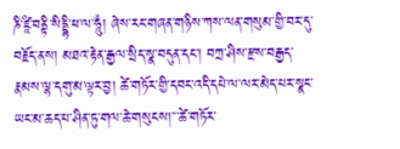ཎི་ཛཱི་བནྟི་སིདྡྷི་ཕ་ལ་ཧཱུྃ། ཞེས་རང་གཞན་གཉིས་ཀས་ལན་གསུམ་གྱི་བར་དུ་བརྗོད་ནས། མཐའ་རྟེན་རྒྱལ་སྲིད་སྣ་བདུན་དང་། བཀྲ་ཤིས་རྫས་བརྒྱད་རྣམས་ལྷ་དགུ་མ་ལྟར་བྱ། ཚེ་གཏོར་གྱི་དབང་འདི་དཔེ་ལ་ལར་མེད་པར་སྣང་ཡང་མ་ཆད་པ་ཤིན་ཏུ་གལ་ཆེ་གསུངས།་་་ཚེ་གཏོར་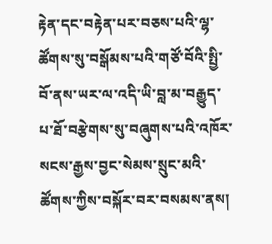རྟེན་དང་བརྟེན་པར་བཅས་པའི་ལྷ་ཚོགས་སུ་བསྒོམས་པའི་གཙོ་བོའི་སྤྱི་བོ་ནས་ཡར་ལ་འདི་ཡི་བླ་མ་བརྒྱུད་པ་ཐོ་བརྩེགས་སུ་བཞུགས་པའི་འཁོར་སངས་རྒྱས་བྱང་སེམས་སྲུང་མའི་ཚོགས་ཀྱིས་བསྐོར་བར་བསམས་ནས།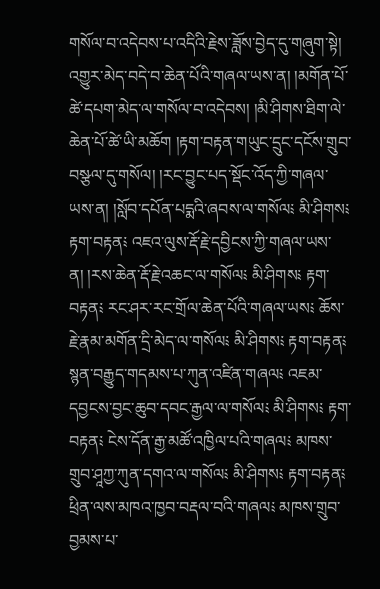གསོལ་བ་འདེབས་པ་འདིའི་རྗེས་ཟློས་བྱེད་དུ་གཞུག་སྟེ། འགྱུར་མེད་བདེ་བ་ཆེན་པོའི་གཞལ་ཡས་ན། །མགོན་པོ་ཚེ་དཔག་མེད་ལ་གསོལ་བ་འདེབས། །མི་ཤིགས་ཐིག་ལེ་ཆེན་པོ་ཚེ་ཡི་མཆོག །རྟག་བརྟན་གཡུང་དྲུང་དངོས་གྲུབ་བསྩལ་དུ་གསོལ། །རང་བྱུང་པད་སྡོང་འོད་ཀྱི་གཞལ་ཡས་ན། །སློབ་དཔོན་པདྨའི་ཞབས་ལ་གསོལ༴ མི་ཤིགས༴ རྟག་བརྟན༴ འཇའ་ལུས་རྡོ་རྗེ་དབྱིངས་ཀྱི་གཞལ་ཡས་ན། །རས་ཆེན་རྡོ་རྗེ་འཆང་ལ་གསོལ༴ མི་ཤིགས༴ རྟག་བརྟན༴ རང་ཤར་རང་གྲོལ་ཆེན་པོའི་གཞལ་ཡས༴ ཆོས་རྗེ་རྣམ་མགོན་དྲི་མེད་ལ་གསོལ༴ མི་ཤིགས༴ རྟག་བརྟན༴ སྙན་བརྒྱུད་གདམས་པ་ཀུན་འཛིན་གཞལ༴ འཇམ་དབྱངས་བྱང་ཆུབ་དབང་རྒྱལ་ལ་གསོལ༴ མི་ཤིགས༴ རྟག་བརྟན༴ ངེས་དོན་རྒྱ་མཚོ་འཁྱིལ་པའི་གཞལ༴ མཁས་གྲུབ་ཤཱཀྱ་ཀུན་དགའ་ལ་གསོལ༴ མི་ཤིགས༴ རྟག་བརྟན༴ ཕྲིན་ལས་མཁའ་ཁྱབ་བརྡལ་བའི་གཞལ༴ མཁས་གྲུབ་བྱམས་པ་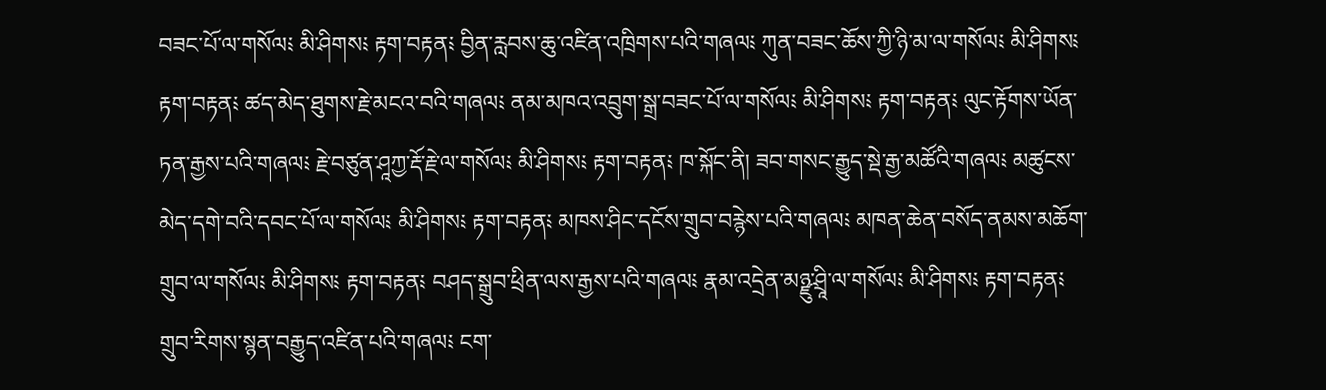བཟང་པོ་ལ་གསོལ༴ མི་ཤིགས༴ རྟག་བརྟན༴ བྱིན་རླབས་ཆུ་འཛིན་འཁྲིགས་པའི་གཞལ༴ ཀུན་བཟང་ཆོས་ཀྱི་ཉི་མ་ལ་གསོལ༴ མི་ཤིགས༴ རྟག་བརྟན༴ ཚད་མེད་ཐུགས་རྗེ་མངའ་བའི་གཞལ༴ ནམ་མཁའ་འབྲུག་སྒྲ་བཟང་པོ་ལ་གསོལ༴ མི་ཤིགས༴ རྟག་བརྟན༴ ལུང་རྟོགས་ཡོན་ཏན་རྒྱས་པའི་གཞལ༴ རྗེ་བཙུན་ཤཱཀྱ་རྡོ་རྗེ་ལ་གསོལ༴ མི་ཤིགས༴ རྟག་བརྟན༴ ཁ་སྐོང་ནི། ཟབ་གསང་རྒྱུད་སྡེ་རྒྱ་མཚོའི་གཞལ༴ མཚུངས་མེད་དགེ་བའི་དབང་པོ་ལ་གསོལ༴ མི་ཤིགས༴ རྟག་བརྟན༴ མཁས་ཤིང་དངོས་གྲུབ་བརྙེས་པའི་གཞལ༴ མཁན་ཆེན་བསོད་ནམས་མཆོག་གྲུབ་ལ་གསོལ༴ མི་ཤིགས༴ རྟག་བརྟན༴ བཤད་སྒྲུབ་ཕྲིན་ལས་རྒྱས་པའི་གཞལ༴ རྣམ་འདྲེན་མཉྫུ་ཤྲཱི་ལ་གསོལ༴ མི་ཤིགས༴ རྟག་བརྟན༴ གྲུབ་རིགས་སྙན་བརྒྱུད་འཛིན་པའི་གཞལ༴ ངག་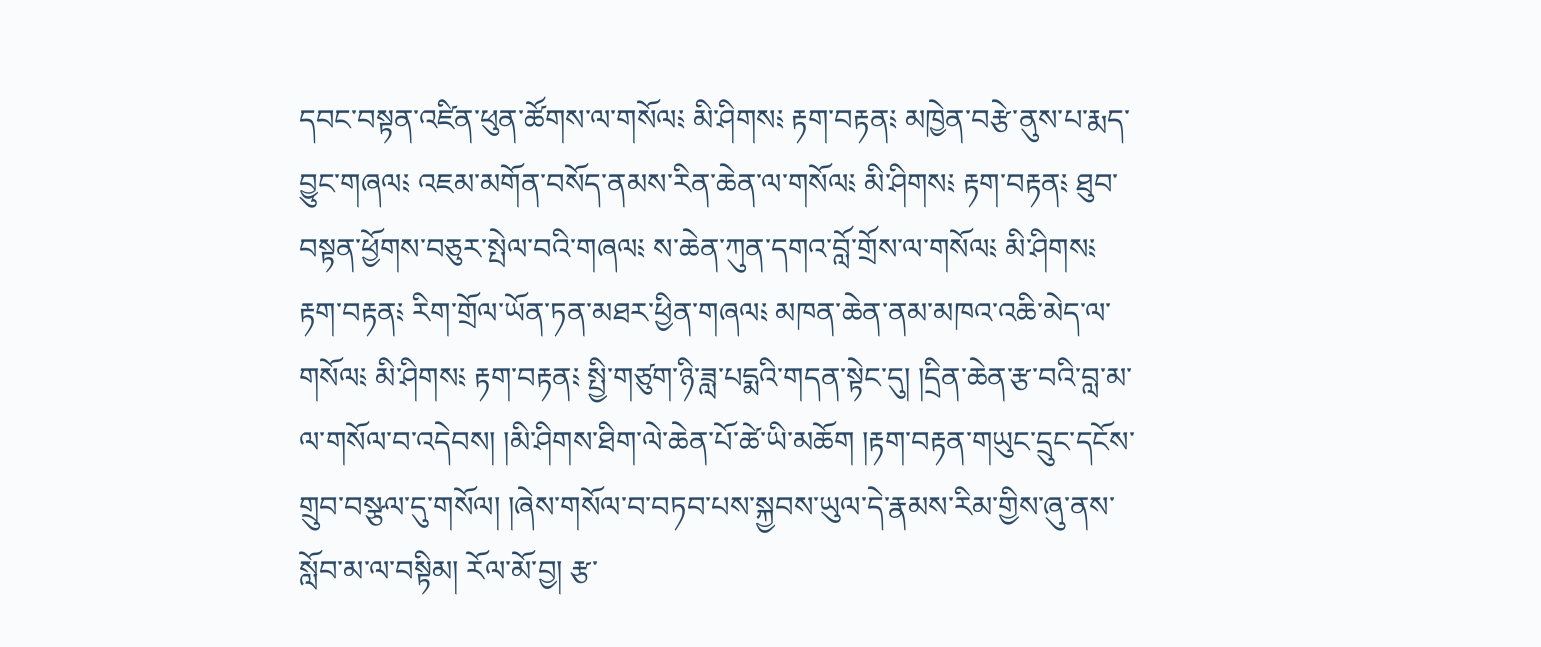དབང་བསྟན་འཛིན་ཕུན་ཚོགས་ལ་གསོལ༴ མི་ཤིགས༴ རྟག་བརྟན༴ མཁྱེན་བརྩེ་ནུས་པ་རྨད་བྱུང་གཞལ༴ འཇམ་མགོན་བསོད་ནམས་རིན་ཆེན་ལ་གསོལ༴ མི་ཤིགས༴ རྟག་བརྟན༴ ཐུབ་བསྟན་ཕྱོགས་བཅུར་སྤེལ་བའི་གཞལ༴ ས་ཆེན་ཀུན་དགའ་བློ་གྲོས་ལ་གསོལ༴ མི་ཤིགས༴ རྟག་བརྟན༴ རིག་གྲོལ་ཡོན་ཏན་མཐར་ཕྱིན་གཞལ༴ མཁན་ཆེན་ནམ་མཁའ་འཆི་མེད་ལ་གསོལ༴ མི་ཤིགས༴ རྟག་བརྟན༴ སྤྱི་གཙུག་ཉི་ཟླ་པདྨའི་གདན་སྟེང་དུ། །དྲིན་ཆེན་རྩ་བའི་བླ་མ་ལ་གསོལ་བ་འདེབས། །མི་ཤིགས་ཐིག་ལེ་ཆེན་པོ་ཚེ་ཡི་མཆོག །རྟག་བརྟན་གཡུང་དྲུང་དངོས་གྲུབ་བསྩལ་དུ་གསོལ། །ཞེས་གསོལ་བ་བཏབ་པས་སྐྱབས་ཡུལ་དེ་རྣམས་རིམ་གྱིས་ཞུ་ནས་སློབ་མ་ལ་བསྟིམ། རོལ་མོ་བྱ། རྩ་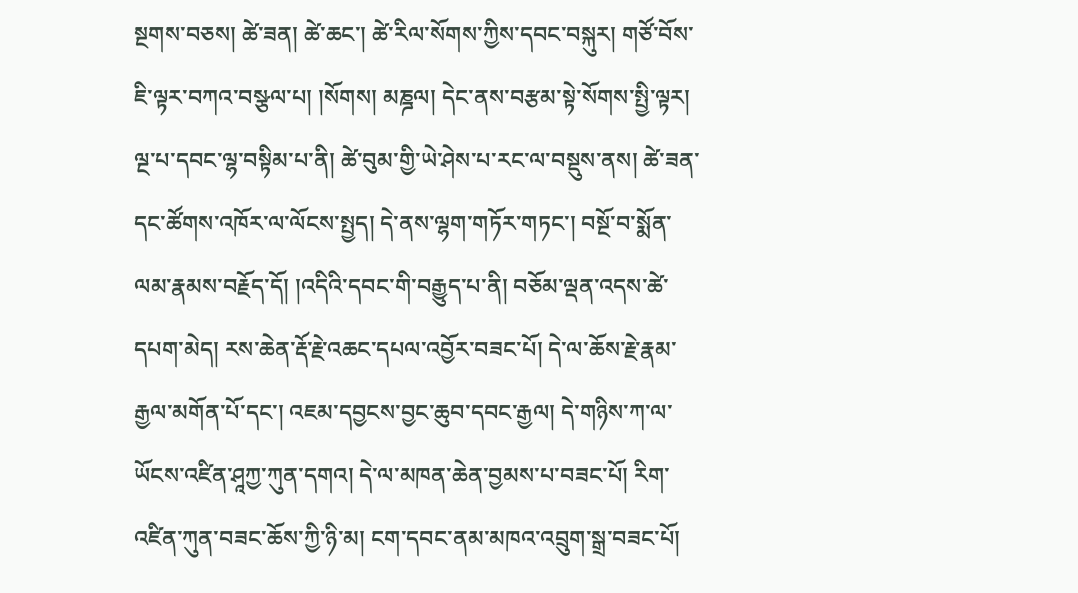སྔགས་བཅས། ཚེ་ཟན། ཚེ་ཆང་། ཚེ་རིལ་སོགས་ཀྱིས་དབང་བསྐུར། གཙོ་བོས་ཇི་ལྟར་བཀའ་བསྩལ་པ། །སོགས། མཎྜལ། དེང་ནས་བརྩམ་སྟེ་སོགས་སྤྱི་ལྟར། ལྔ་པ་དབང་ལྷ་བསྟིམ་པ་ནི། ཚེ་བུམ་གྱི་ཡེ་ཤེས་པ་རང་ལ་བསྡུས་ནས། ཚེ་ཟན་དང་ཚོགས་འཁོར་ལ་ལོངས་སྤྱད། དེ་ནས་ལྷག་གཏོར་གཏང་། བསྔོ་བ་སྨོན་ལམ་རྣམས་བརྗོད་དོ། །འདིའི་དབང་གི་བརྒྱུད་པ་ནི། བཅོམ་ལྡན་འདས་ཚེ་དཔག་མེད། རས་ཆེན་རྡོ་རྗེ་འཆང་དཔལ་འབྱོར་བཟང་པོ། དེ་ལ་ཆོས་རྗེ་རྣམ་རྒྱལ་མགོན་པོ་དང་། འཇམ་དབྱངས་བྱང་ཆུབ་དབང་རྒྱལ། དེ་གཉིས་ཀ་ལ་ཡོངས་འཛིན་ཤཱཀྱ་ཀུན་དགའ། དེ་ལ་མཁན་ཆེན་བྱམས་པ་བཟང་པོ། རིག་འཛིན་ཀུན་བཟང་ཆོས་ཀྱི་ཉི་མ། ངག་དབང་ནམ་མཁའ་འབྲུག་སྒྲ་བཟང་པོ།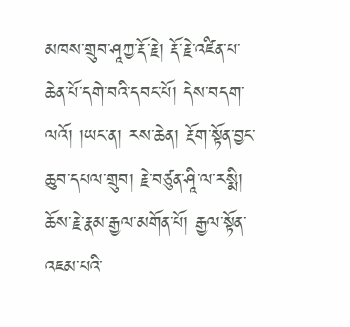མཁས་གྲུབ་ཤཱཀྱ་རྡོ་རྗེ། རྡོ་རྗེ་འཛིན་པ་ཆེན་པོ་དགེ་བའི་དབང་པོ། དེས་བདག་ལའོ། །ཡང་ན། རས་ཆེན། རྔོག་སྟོན་བྱང་ཆུབ་དཔལ་གྲུབ། རྗེ་བཙུན་ཤཱི་ལ་རསྨི། ཆོས་རྗེ་རྣམ་རྒྱལ་མགོན་པོ། རྒྱལ་སྟོན་འཇམ་པའི་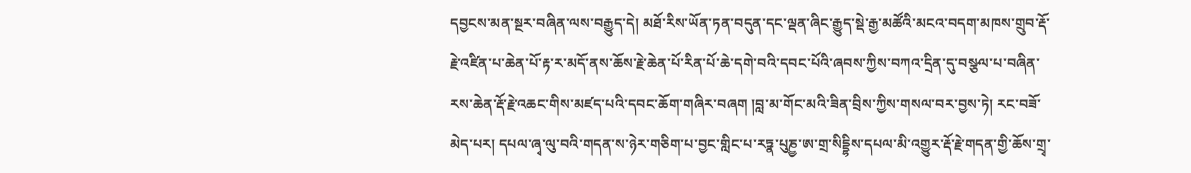དབྱངས་མན་སྔར་བཞིན་ལས་བརྒྱུད་དེ། མཐོ་རིས་ཡོན་ཏན་བདུན་དང་ལྡན་ཞིང་རྒྱུད་སྡེ་རྒྱ་མཚོའི་མངའ་བདག་མཁས་གྲུབ་རྡོ་རྗེ་འཛིན་པ་ཆེན་པོ་རྟ་ར་མདོ་ནས་ཆོས་རྗེ་ཆེན་པོ་རིན་པོ་ཆེ་དགེ་བའི་དབང་པོའི་ཞབས་ཀྱིས་བཀའ་དྲིན་དུ་བསྩལ་པ་བཞིན་རས་ཆེན་རྡོ་རྗེ་འཆང་གིས་མཛད་པའི་དབང་ཆོག་གཞིར་བཞག །བླ་མ་གོང་མའི་ཟིན་བྲིས་ཀྱིས་གསལ་བར་བྱས་ཏེ། རང་བཟོ་མེད་པར། དཔལ་ཞྭ་ལུ་བའི་གདན་ས་ཉེར་གཅིག་པ་བྱང་གླིང་པ་རཏྣ་པུཎྱ་ཨ་གྲ་སིདྡྷིས་དཔལ་མི་འགྱུར་རྡོ་རྗེ་གདན་གྱི་ཆོས་གྲྭ་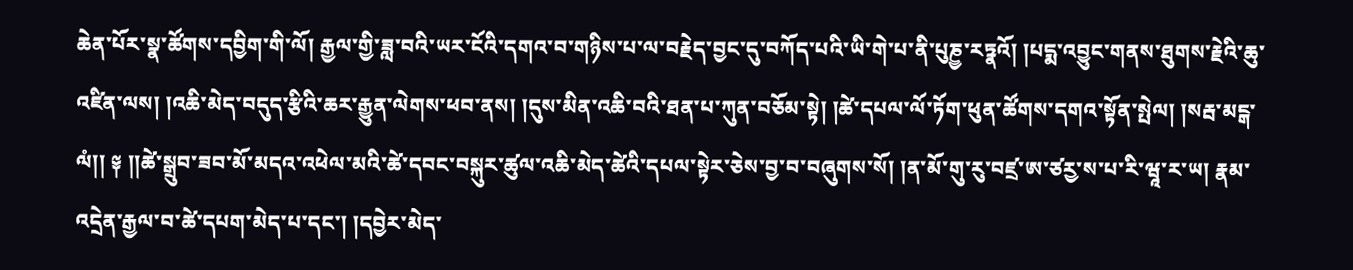ཆེན་པོར་སྣ་ཚོགས་དབྱིག་གི་ལོ། རྒྱལ་གྱི་ཟླ་བའི་ཡར་ངོའི་དགའ་བ་གཉིས་པ་ལ་བརྗེད་བྱང་དུ་བཀོད་པའི་ཡི་གེ་པ་ནི་པུཎྱ་རཏྣའོ། །པདྨ་འབྱུང་གནས་ཐུགས་རྗེའི་ཆུ་འཛིན་ལས། །འཆི་མེད་བདུད་རྩིའི་ཆར་རྒྱུན་ལེགས་ཕབ་ནས། །དུས་མིན་འཆི་བའི་ཐན་པ་ཀུན་བཅོམ་སྟེ། །ཚེ་དཔལ་ལོ་ཏོག་ཕུན་ཚོགས་དགའ་སྟོན་སྤེལ། །སརྦ་མངྒ་ལཾ།། ༈ །།ཚེ་སྒྲུབ་ཟབ་མོ་མདའ་འཕེལ་མའི་ཚེ་དབང་བསྐུར་ཚུལ་འཆི་མེད་ཚེའི་དཔལ་སྟེར་ཅེས་བྱ་བ་བཞུགས་སོ། །ན་མོ་གུ་རུ་བཛྲ་ཨ་ཙརྱ་ས་པ་རི་ཝཱ་ར་ཡ། རྣམ་འདྲེན་རྒྱལ་བ་ཚེ་དཔག་མེད་པ་དང་། །དབྱེར་མེད་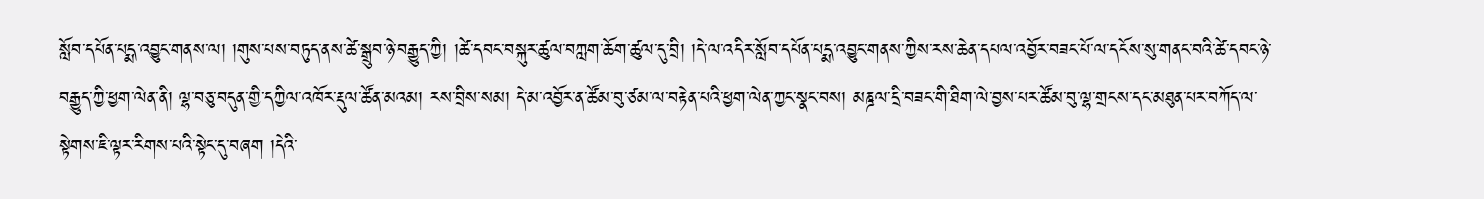སློབ་དཔོན་པདྨ་འབྱུང་གནས་ལ། །གུས་པས་བཏུད་ནས་ཚེ་སྒྲུབ་ཉེ་བརྒྱུད་ཀྱི། །ཚེ་དབང་བསྐུར་ཚུལ་བཀླག་ཆོག་ཚུལ་དུ་བྲི། །དེ་ལ་འདིར་སློབ་དཔོན་པདྨ་འབྱུང་གནས་ཀྱིས་རས་ཆེན་དཔལ་འབྱོར་བཟང་པོ་ལ་དངོས་སུ་གནང་བའི་ཚེ་དབང་ཉེ་བརྒྱུད་ཀྱི་ཕྱག་ལེན་ནི། ལྷ་བཅུ་བདུན་གྱི་དཀྱིལ་འཁོར་རྡུལ་ཚོན་མའམ། རས་བྲིས་སམ། དེ་མ་འབྱོར་ན་ཚོམ་བུ་ཙམ་ལ་བརྟེན་པའི་ཕྱག་ལེན་ཀྱང་སྣང་བས། མཎྜལ་དྲི་བཟང་གི་ཐིག་ལེ་བྱས་པར་ཚོམ་བུ་ལྷ་གྲངས་དང་མཐུན་པར་བཀོད་ལ་སྟེགས་ཇི་ལྟར་རིགས་པའི་སྟེང་དུ་བཞག །དེའི་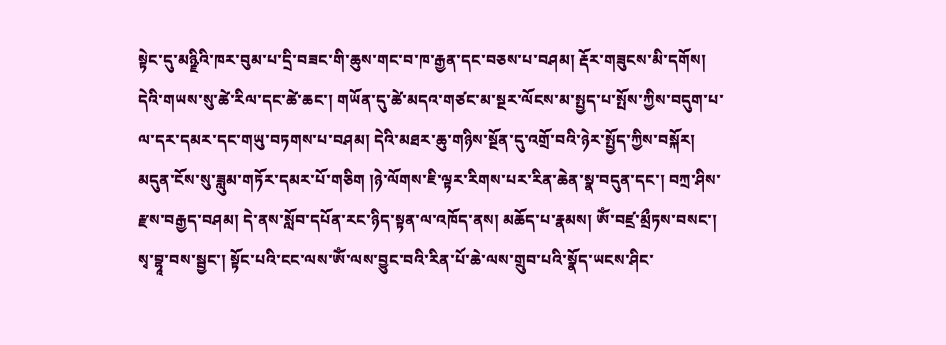སྟེང་དུ་མཉྫིའི་ཁར་བུམ་པ་དྲི་བཟང་གི་ཆུས་གང་བ་ཁ་རྒྱན་དང་བཅས་པ་བཤམ། རྡོར་གཟུངས་མི་དགོས། དེའི་གཡས་སུ་ཚེ་རིལ་དང་ཚེ་ཆང་། གཡོན་དུ་ཚེ་མདའ་གཙང་མ་སྔར་ལོངས་མ་སྤྱད་པ་སྤོས་ཀྱིས་བདུག་པ་ལ་དར་དམར་དང་གཡུ་བཏགས་པ་བཤམ། དེའི་མཐར་ཆུ་གཉིས་སྔོན་དུ་འགྲོ་བའི་ཉེར་སྤྱོད་ཀྱིས་བསྐོར། མདུན་ངོས་སུ་ཟླུམ་གཏོར་དམར་པོ་གཅིག །ཉེ་ལོགས་ཇི་ལྟར་རིགས་པར་རིན་ཆེན་སྣ་བདུན་དང་། བཀྲ་ཤིས་རྫས་བརྒྱད་བཤམ། དེ་ནས་སློབ་དཔོན་རང་ཉིད་སྟན་ལ་འཁོད་ནས། མཆོད་པ་རྣམས། ཨོཾ་བཛྲ་མྲྀཏས་བསང་། སྭ་བྷཱ་བས་སྦྱང་། སྟོང་པའི་ངང་ལས་ཨོཾ་ལས་བྱུང་བའི་རིན་པོ་ཆེ་ལས་གྲུབ་པའི་སྣོད་ཡངས་ཤིང་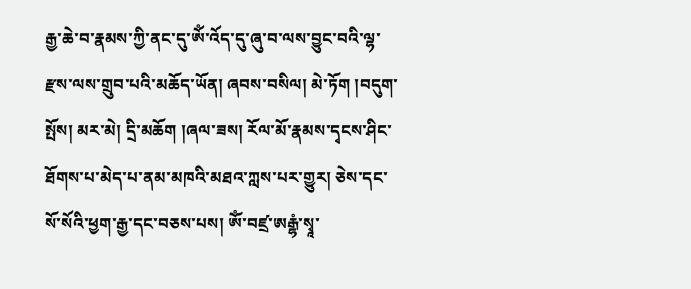རྒྱ་ཆེ་བ་རྣམས་ཀྱི་ནང་དུ་ཨོཾ་འོད་དུ་ཞུ་བ་ལས་བྱུང་བའི་ལྷ་རྫས་ལས་གྲུབ་པའི་མཆོད་ཡོན། ཞབས་བསིལ། མེ་ཏོག །བདུག་སྤོས། མར་མེ། དྲི་མཆོག །ཞལ་ཟས། རོལ་མོ་རྣམས་དྭངས་ཤིང་ཐོགས་པ་མེད་པ་ནམ་མཁའི་མཐའ་ཀླས་པར་གྱུར། ཅེས་དང་སོ་སོའི་ཕྱག་རྒྱ་དང་བཅས་པས། ཨོཾ་བཛྲ་ཨརྒྷཾ་སྭཱ་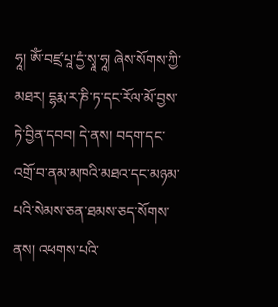ཧཱ། ཨོཾ་བཛྲ་པཱ་དྱཾ་སྭཱ་ཧཱ། ཞེས་སོགས་ཀྱི་མཐར། དྷརྨ་ར་ཎི་ཏ་དང་རོལ་མོ་བྱས་ཏེ་བྱིན་དབབ། དེ་ནས། བདག་དང་འགྲོ་བ་ནམ་མཁའི་མཐའ་དང་མཉམ་པའི་སེམས་ཅན་ཐམས་ཅད་སོགས་ནས། འཕགས་པའི་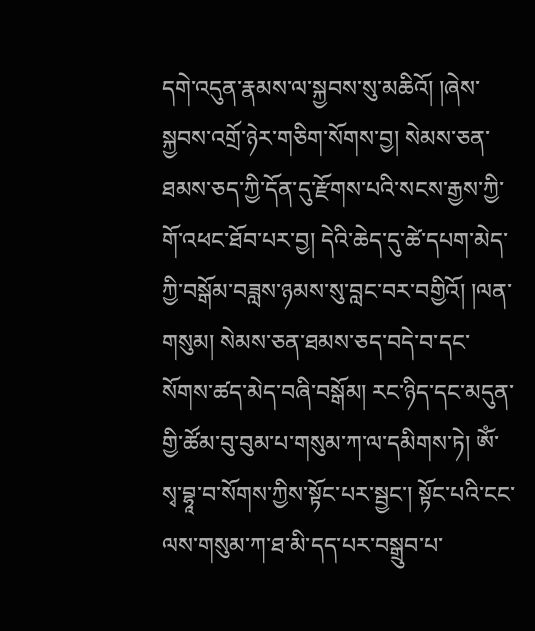དགེ་འདུན་རྣམས་ལ་སྐྱབས་སུ་མཆིའོ། །ཞེས་སྐྱབས་འགྲོ་ཉེར་གཅིག་སོགས་བྱ། སེམས་ཅན་ཐམས་ཅད་ཀྱི་དོན་དུ་རྫོགས་པའི་སངས་རྒྱས་ཀྱི་གོ་འཕང་ཐོབ་པར་བྱ། དེའི་ཆེད་དུ་ཚེ་དཔག་མེད་ཀྱི་བསྒོམ་བཟླས་ཉམས་སུ་བླང་བར་བགྱིའོ། །ལན་གསུམ། སེམས་ཅན་ཐམས་ཅད་བདེ་བ་དང་སོགས་ཚད་མེད་བཞི་བསྒོམ། རང་ཉིད་དང་མདུན་གྱི་ཚོམ་བུ་བུམ་པ་གསུམ་ཀ་ལ་དམིགས་ཏེ། ཨོཾ་སྭ་བྷཱ་བ་སོགས་ཀྱིས་སྟོང་པར་སྦྱང་། སྟོང་པའི་ངང་ལས་གསུམ་ཀ་ཐ་མི་དད་པར་བསྒྲུབ་པ་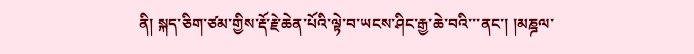ནི། སྐད་ཅིག་ཙམ་གྱིས་རྡོ་རྗེ་ཆེན་པོའི་ལྟེ་བ་ཡངས་ཤིང་རྒྱ་ཆེ་བའི་་་ནང་། །མཎྜལ་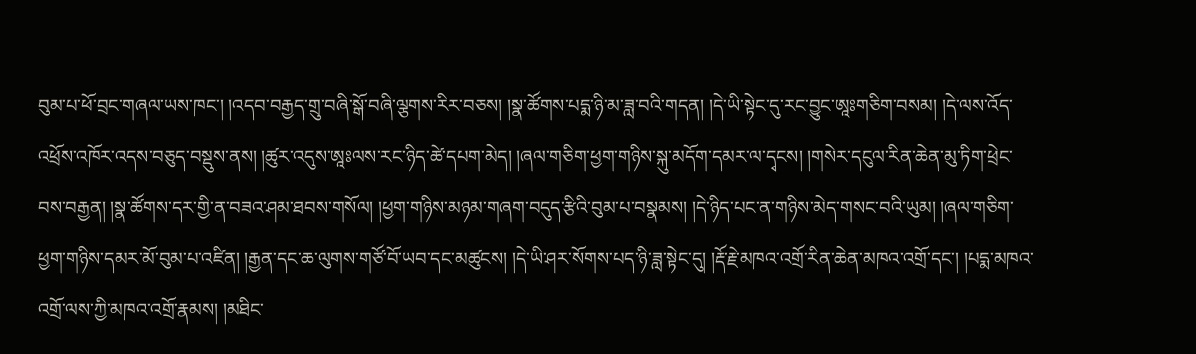བུམ་པ་ཕོ་བྲང་གཞལ་ཡས་ཁང་། །འདབ་བརྒྱད་གྲུ་བཞི་སྒོ་བཞི་ལྕགས་རིར་བཅས། །སྣ་ཚོགས་པདྨ་ཉི་མ་ཟླ་བའི་གདན། །དེ་ཡི་སྟེང་དུ་རང་བྱུང་ཨཱཿགཅིག་བསམ། །དེ་ལས་འོད་འཕྲོས་འཁོར་འདས་བཅུད་བསྡུས་ནས། །ཚུར་འདུས་ཨཱཿལས་རང་ཉིད་ཚེ་དཔག་མེད། །ཞལ་གཅིག་ཕྱག་གཉིས་སྐུ་མདོག་དམར་ལ་དྭངས། །གསེར་དངུལ་རིན་ཆེན་མུ་ཏིག་ཕྲེང་བས་བརྒྱན། །སྣ་ཚོགས་དར་གྱི་ན་བཟའ་ཤམ་ཐབས་གསོལ། །ཕྱག་གཉིས་མཉམ་གཞག་བདུད་རྩིའི་བུམ་པ་བསྣམས། །དེ་ཉིད་པང་ན་གཉིས་མེད་གསང་བའི་ཡུམ། །ཞལ་གཅིག་ཕྱག་གཉིས་དམར་མོ་བུམ་པ་འཛིན། །རྒྱན་དང་ཆ་ལུགས་གཙོ་བོ་ཡབ་དང་མཚུངས། །དེ་ཡི་ཤར་སོགས་པད་ཉི་ཟླ་སྟེང་དུ། །རྡོ་རྗེ་མཁའ་འགྲོ་རིན་ཆེན་མཁའ་འགྲོ་དང་། །པདྨ་མཁའ་འགྲོ་ལས་ཀྱི་མཁའ་འགྲོ་རྣམས། །མཐིང་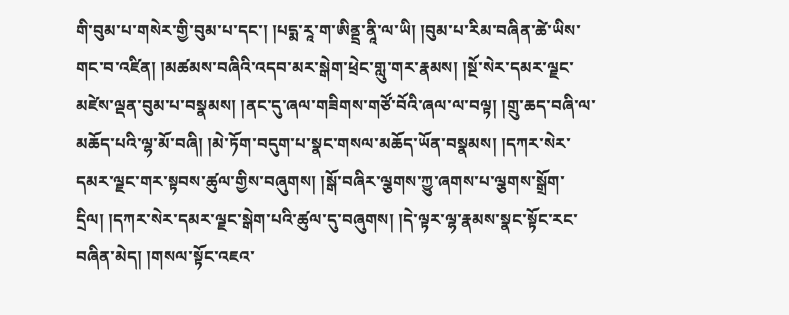གི་བུམ་པ་གསེར་གྱི་བུམ་པ་དང་། །པདྨ་རཱ་ག་ཨིནྡྲ་ནཱི་ལ་ཡི། །བུམ་པ་རིམ་བཞིན་ཚེ་ཡིས་གང་བ་འཛིན། །མཚམས་བཞིའི་འདབ་མར་སྒེག་ཕྲེང་གླུ་གར་རྣམས། །སྔོ་སེར་དམར་ལྗང་མཛེས་ལྡན་བུམ་པ་བསྣམས། །ནང་དུ་ཞལ་གཟིགས་གཙོ་བོའི་ཞལ་ལ་བལྟ། །གྲུ་ཆད་བཞི་ལ་མཆོད་པའི་ལྷ་མོ་བཞི། །མེ་ཏོག་བདུག་པ་སྣང་གསལ་མཆོད་ཡོན་བསྣམས། །དཀར་སེར་དམར་ལྗང་གར་སྟབས་ཚུལ་གྱིས་བཞུགས། །སྒོ་བཞིར་ལྕགས་ཀྱུ་ཞགས་པ་ལྕགས་སྒྲོག་དྲིལ། །དཀར་སེར་དམར་ལྗང་སྒེག་པའི་ཚུལ་དུ་བཞུགས། །དེ་ལྟར་ལྷ་རྣམས་སྣང་སྟོང་རང་བཞིན་མེད། །གསལ་སྟོང་འཇའ་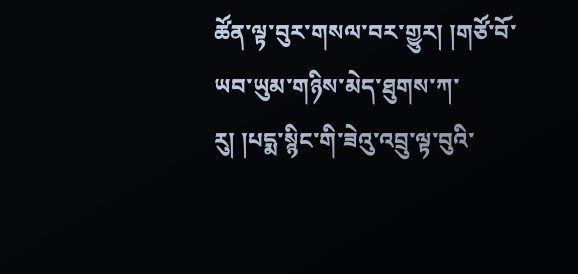ཚོན་ལྟ་བུར་གསལ་བར་གྱུར། །གཙོ་བོ་ཡབ་ཡུམ་གཉིས་མེད་ཐུགས་ཀ་རུ། །པདྨ་སྙིང་གི་ཟེའུ་འབྲུ་ལྟ་བུའི་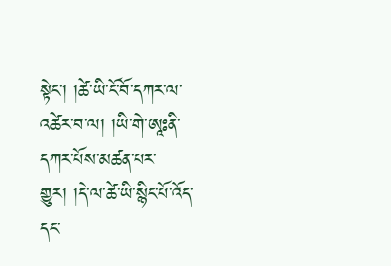སྟེང་། །ཚེ་ཡི་ངོ་བོ་དཀར་ལ་འཚེར་བ་ལ། །ཡི་གེ་ཨཱཿནི་དཀར་པོས་མཚན་པར་གྱུར། །དེ་ལ་ཚེ་ཡི་སྙིང་པོ་འོད་དང་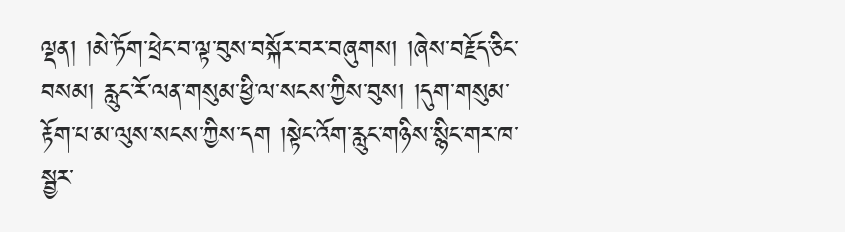ལྡན། །མེ་ཏོག་ཕྲེང་བ་ལྟ་བུས་བསྐོར་བར་བཞུགས། །ཞེས་བརྗོད་ཅིང་བསམ། རླུང་རོ་ལན་གསུམ་ཕྱི་ལ་སངས་ཀྱིས་བུས། །དུག་གསུམ་རྟོག་པ་མ་ལུས་སངས་ཀྱིས་དག །སྟེང་འོག་རླུང་གཉིས་སྙིང་གར་ཁ་སྦྱར་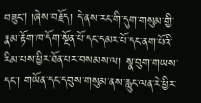བཟུང། །ཞེས་བརྗོད། དེ་ནས་རང་གི་དུག་གསུམ་གྱི་རྣམ་རྟོག་ཁ་དོག་སྔོན་པོ་དང་དམར་པོ་དང་ནག་པོའི་རིམ་པས་ཕྱིར་ཐོན་པར་བསམས་ལ། སྣ་བུག་གཡས་དང་། གཡོན་དང་དབུས་གསུམ་ནས་རླུང་ལན་རེ་ཕྱིར་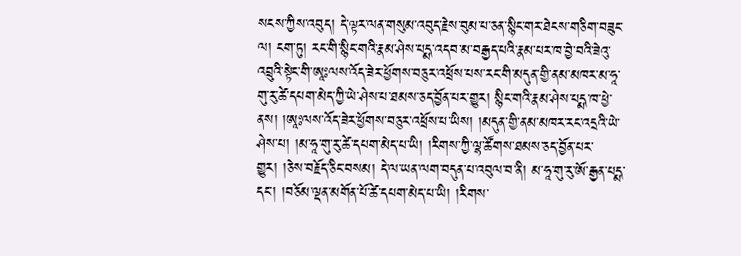སངས་ཀྱིས་འབུད། དེ་ལྟར་ལན་གསུམ་འབུད་རྗེས་བུམ་པ་ཅན་སྙིང་གར་ཐེངས་གཅིག་བཟུང་ལ། ངག་ཏུ། རང་གི་སྙིང་གའི་རྣམ་ཤེས་པདྨ་འདབ་མ་བརྒྱད་པའི་རྣམ་པར་ཁ་བྱེ་བའི་ཟེའུ་འབྲུའི་སྟེང་གི་ཨཱཿལས་འོད་ཟེར་ཕྱོགས་བཅུར་འཕྲོས་པས་རང་གི་མདུན་གྱི་ནམ་མཁར་མ་ཧཱ་གུ་རུ་ཚེ་དཔག་མེད་ཀྱི་ཡེ་ཤེས་པ་ཐམས་ཅད་བྱོན་པར་གྱུར། སྙིང་གའི་རྣམ་ཤེས་པདྨ་ཁ་ཕྱེ་ནས། །ཨཱཿལས་འོད་ཟེར་ཕྱོགས་བཅུར་འཕྲོས་པ་ཡིས། །མདུན་གྱི་ནམ་མཁར་རང་འདྲའི་ཡེ་ཤེས་པ། །མ་ཧཱ་གུ་རུ་ཚེ་དཔག་མེད་པ་ཡི། །རིགས་ཀྱི་ལྷ་ཚོགས་ཐམས་ཅད་བྱོན་པར་གྱུར། །ཅེས་བརྗོད་ཅིང་བསམ། དེ་ལ་ཡན་ལག་བདུན་པ་འབུལ་བ་ནི། མ་ཧཱ་གུ་རུ་ཨོ་རྒྱན་པདྨ་དང་། །བཅོམ་ལྡན་མགོན་པོ་ཚེ་དཔག་མེད་པ་ཡི། །རིགས་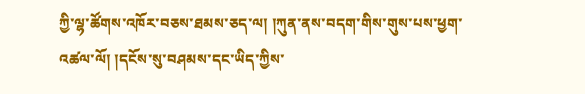ཀྱི་ལྷ་ཚོགས་འཁོར་བཅས་ཐམས་ཅད་ལ། །ཀུན་ནས་བདག་གིས་གུས་པས་ཕྱག་འཚལ་ལོ། །དངོས་སུ་བཤམས་དང་ཡིད་ཀྱིས་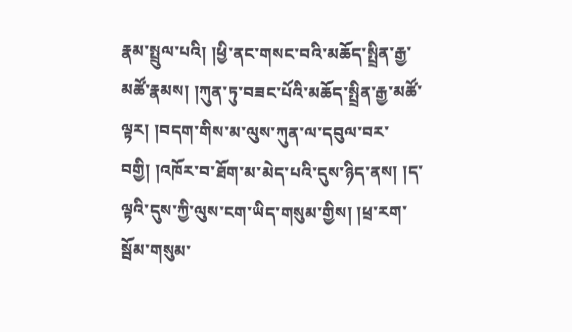རྣམ་སྤྲུལ་པའི། །ཕྱི་ནང་གསང་བའི་མཆོད་སྤྲིན་རྒྱ་མཚོ་རྣམས། །ཀུན་ཏུ་བཟང་པོའི་མཆོད་སྤྲིན་རྒྱ་མཚོ་ལྟར། །བདག་གིས་མ་ལུས་ཀུན་ལ་དབུལ་བར་བགྱི། །འཁོར་བ་ཐོག་མ་མེད་པའི་དུས་ཉིད་ནས། །ད་ལྟའི་དུས་ཀྱི་ལུས་ངག་ཡིད་གསུམ་གྱིས། །ཕྲ་རག་སྦོམ་གསུམ་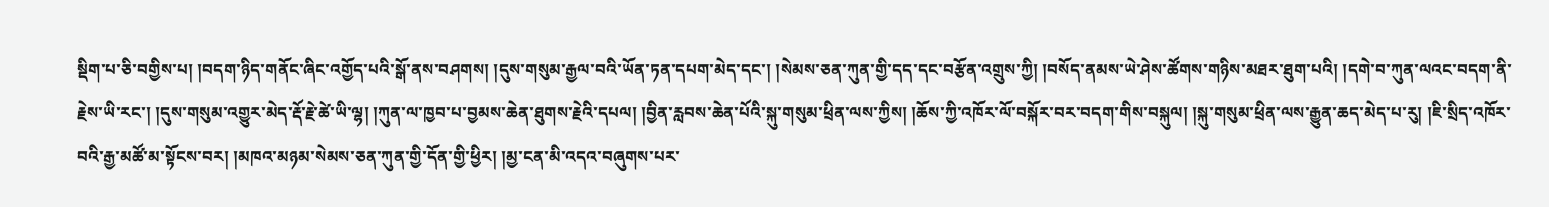སྡིག་པ་ཅི་བགྱིས་པ། །བདག་ཉིད་གནོང་ཞིང་འགྱོད་པའི་སྒོ་ནས་བཤགས། །དུས་གསུམ་རྒྱལ་བའི་ཡོན་ཏན་དཔག་མེད་དང་། །སེམས་ཅན་ཀུན་གྱི་དད་དང་བརྩོན་འགྲུས་ཀྱི། །བསོད་ནམས་ཡེ་ཤེས་ཚོགས་གཉིས་མཐར་ཐུག་པའི། །དགེ་བ་ཀུན་ལའང་བདག་ནི་རྗེས་ཡི་རང་། །དུས་གསུམ་འགྱུར་མེད་རྡོ་རྗེ་ཚེ་ཡི་ལྷ། །ཀུན་ལ་ཁྱབ་པ་བྱམས་ཆེན་ཐུགས་རྗེའི་དཔལ། །བྱིན་རླབས་ཆེན་པོའི་སྐུ་གསུམ་ཕྲིན་ལས་ཀྱིས། །ཆོས་ཀྱི་འཁོར་ལོ་བསྐོར་བར་བདག་གིས་བསྐུལ། །སྐུ་གསུམ་ཕྲིན་ལས་རྒྱུན་ཆད་མེད་པ་རུ། །ཇི་སྲིད་འཁོར་བའི་རྒྱ་མཚོ་མ་སྟོངས་བར། །མཁའ་མཉམ་སེམས་ཅན་ཀུན་གྱི་དོན་གྱི་ཕྱིར། །མྱ་ངན་མི་འདའ་བཞུགས་པར་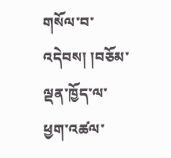གསོལ་བ་འདེབས། །བཅོམ་ལྡན་ཁྱོད་ལ་ཕྱག་འཚལ་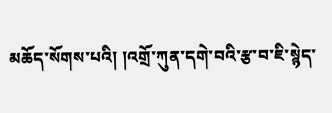མཆོད་སོགས་པའི། །འགྲོ་ཀུན་དགེ་བའི་རྩ་བ་ཇི་སྙེད་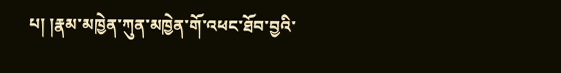པ། །རྣམ་མཁྱེན་ཀུན་མཁྱེན་གོ་འཕང་ཐོབ་བྱའི་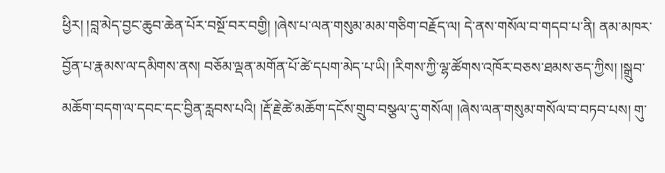ཕྱིར། །བླ་མེད་བྱང་ཆུབ་ཆེན་པོར་བསྔོ་བར་བགྱི། །ཞེས་པ་ལན་གསུམ་མམ་གཅིག་བརྗོད་ལ། དེ་ནས་གསོལ་བ་གདབ་པ་ནི། ནམ་མཁར་བྱོན་པ་རྣམས་ལ་དམིགས་ནས། བཅོམ་ལྡན་མགོན་པོ་ཚེ་དཔག་མེད་པ་ཡི། །རིགས་ཀྱི་ལྷ་ཚོགས་འཁོར་བཅས་ཐམས་ཅད་ཀྱིས། །སྒྲུབ་མཆོག་བདག་ལ་དབང་དང་བྱིན་རླབས་པའི། །རྡོ་རྗེ་ཚེ་མཆོག་དངོས་གྲུབ་བསྩལ་དུ་གསོལ། །ཞེས་ལན་གསུམ་གསོལ་བ་བཏབ་པས། གུ་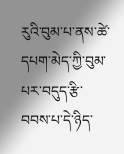རུའི་བུམ་པ་ནས་ཚེ་དཔག་མེད་ཀྱི་བུམ་པར་བདུད་རྩི་བབས་པ་དེ་ཉིད་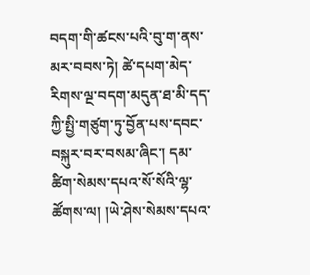བདག་གི་ཚངས་པའི་བུ་ག་ནས་མར་བབས་ཏེ། ཚེ་དཔག་མེད་རིགས་ལྔ་བདག་མདུན་ཐ་མི་དད་ཀྱི་སྤྱི་གཙུག་ཏུ་བྱོན་པས་དབང་བསྐུར་བར་བསམ་ཞིང་། དམ་ཚིག་སེམས་དཔའ་སོ་སོའི་ལྷ་ཚོགས་ལ། །ཡེ་ཤེས་སེམས་དཔའ་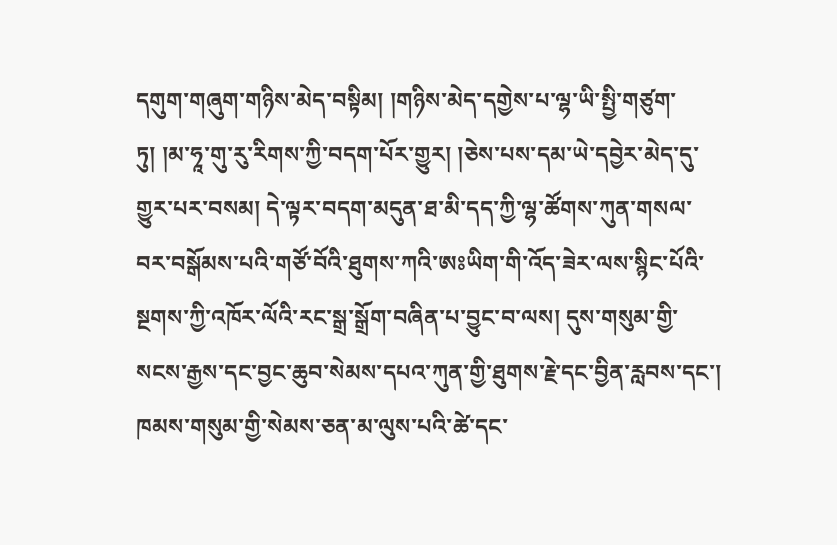དགུག་གཞུག་གཉིས་མེད་བསྟིམ། །གཉིས་མེད་དགྱེས་པ་ལྷ་ཡི་སྤྱི་གཙུག་ཏུ། །མ་ཧཱ་གུ་རུ་རིགས་ཀྱི་བདག་པོར་གྱུར། །ཅེས་པས་དམ་ཡེ་དབྱེར་མེད་དུ་གྱུར་པར་བསམ། དེ་ལྟར་བདག་མདུན་ཐ་མི་དད་ཀྱི་ལྷ་ཚོགས་ཀུན་གསལ་བར་བསྒོམས་པའི་གཙོ་བོའི་ཐུགས་ཀའི་ཨཿཡིག་གི་འོད་ཟེར་ལས་སྙིང་པོའི་སྔགས་ཀྱི་འཁོར་ལོའི་རང་སྒྲ་སྒྲོག་བཞིན་པ་བྱུང་བ་ལས། དུས་གསུམ་གྱི་སངས་རྒྱས་དང་བྱང་ཆུབ་སེམས་དཔའ་ཀུན་གྱི་ཐུགས་རྗེ་དང་བྱིན་རླབས་དང་། ཁམས་གསུམ་གྱི་སེམས་ཅན་མ་ལུས་པའི་ཚེ་དང་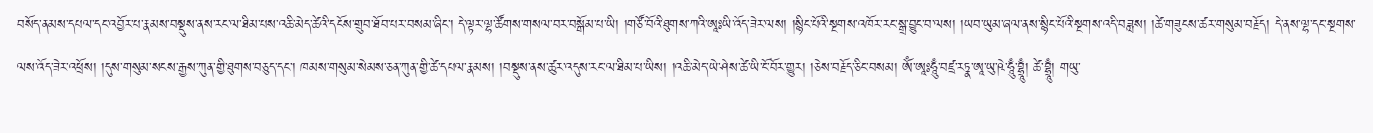བསོད་ནམས་དཔལ་དང་འབྱོར་པ་རྣམས་བསྡུས་ནས་རང་ལ་ཐིམ་པས་འཆི་མེད་ཚེའི་དངོས་གྲུབ་ཐོབ་པར་བསམ་ཞིང་། དེ་ལྟར་ལྷ་ཚོགས་གསལ་བར་བསྒོམ་པ་ཡི། །གཙོ་བོའི་ཐུགས་ཀའི་ཨཱཿཡི་འོད་ཟེར་ལས། །སྙིང་པོའི་སྔགས་འཁོར་རང་སྒྲ་བྱུང་བ་ལས། །ཡབ་ཡུམ་ཞལ་ནས་སྙིང་པོའི་སྔགས་འདི་བཟླས། །ཚེ་གཟུངས་ཚར་གསུམ་བརྗོད། དེ་ནས་ལྷ་དང་སྔགས་ལས་འོད་ཟེར་འཕྲོས། །དུས་གསུམ་སངས་རྒྱས་ཀུན་གྱི་ཐུགས་བཅུད་དང་། ཁམས་གསུམ་སེམས་ཅན་ཀུན་གྱི་ཚེ་དཔལ་རྣམས། །བསྡུས་ནས་ཚུར་འདུས་རང་ལ་ཐིམ་པ་ཡིས། །འཆི་མེད་ཡེ་ཤེས་ཚེ་ཡི་ངོ་བོར་གྱུར། །ཅེས་བརྗོད་ཅིང་བསམ། ཨོཾ་ཨཱཿཧཱུྃ་བཛྲ་རཏྣ་ཨཱ་ཡུ་ཥེ་ཧཱུྃ་བྷྲཱུྃ། ཚེ་བྷྲཱུྃ། གཡུ་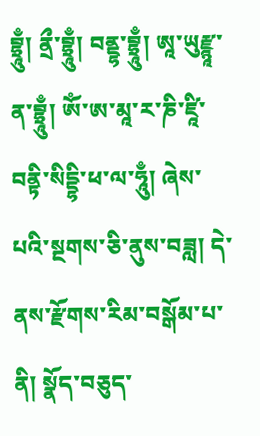བྷྲཱུྃ། ནྲྀ་བྷྲཱུྃ། བནྡྷ་བྷྲཱུྃ། ཨཱ་ཡུརྫྙཱ་ན་བྷྲཱུྃ། ཨོཾ་ཨ་མཱ་ར་ཎི་ཛཱི་བནྟི་སིདྡྷི་ཕ་ལ་ཧཱུྃ། ཞེས་པའི་སྔགས་ཅི་ནུས་བཟླ། དེ་ནས་རྫོགས་རིམ་བསྒོམ་པ་ནི། སྣོད་བཅུད་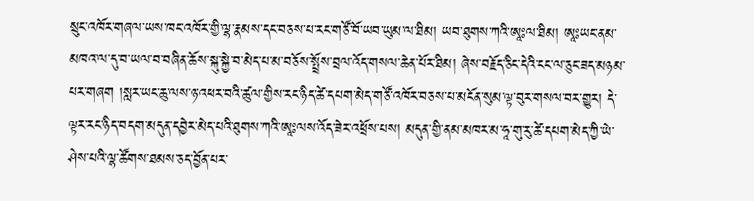སྲུང་འཁོར་གཞལ་ཡས་ཁང་འཁོར་གྱི་ལྷ་རྣམས་དང་བཅས་པ་རང་གཙོ་བོ་ཡབ་ཡུམ་ལ་ཐིམ། ཡབ་ཐུགས་ཀའི་ཨཱཿལ་ཐིམ། ཨཱཿཡང་ནམ་མཁའ་ལ་དུ་བ་ཡལ་བ་བཞིན་ཆོས་སྐུ་སྐྱེ་བ་མེད་པ་མ་བཅོས་སྤྲོས་བྲལ་འོད་གསལ་ཆེན་པོར་ཐིམ། ཞེས་བརྗོད་ཅིང་དེའི་ངང་ལ་ཅུང་ཟད་མཉམ་པར་གཞག །སླར་ཡང་ཆུ་ལས་ཉ་འཕར་བའི་ཚུལ་གྱིས་རང་ཉིད་ཚེ་དཔག་མེད་གཙོ་འཁོར་བཅས་པ་མངོན་སུམ་ལྟ་བུར་གསལ་བར་གྱུར། དེ་ལྟར་རང་ཉིད་བདག་མདུན་དབྱེར་མེད་པའི་ཐུགས་ཀའི་ཨཱཿལས་འོད་ཟེར་འཕྲོས་པས། མདུན་གྱི་ནམ་མཁར་མ་ཧཱ་གུ་རུ་ཚེ་དཔག་མེད་ཀྱི་ཡེ་ཤེས་པའི་ལྷ་ཚོགས་ཐམས་ཅད་བྱོན་པར་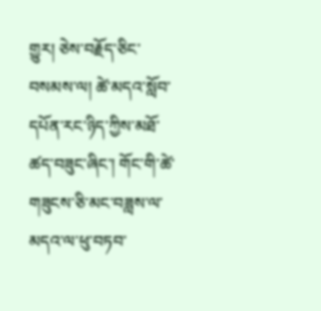གྱུར། ཅེས་བརྗོད་ཅིང་བསམས་ལ། ཚེ་མདའ་སློབ་དཔོན་རང་ཉིད་ཀྱིས་མཐོ་ཚད་བཟུང་ཞིང་། གོང་གི་ཚེ་གཟུངས་ཅི་མང་བཟླས་ལ་མདའ་ལ་ཕུ་བཏབ་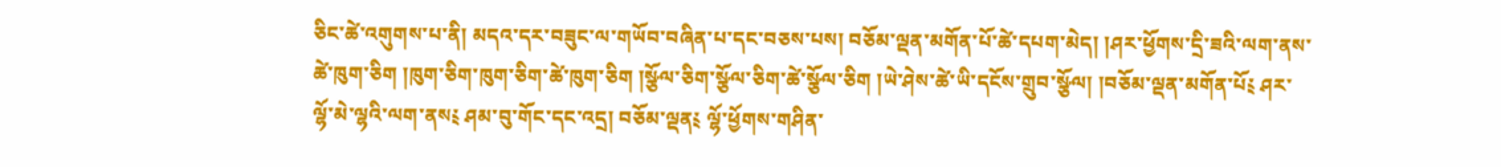ཅིང་ཚེ་འགུགས་པ་ནི། མདའ་དར་བཟུང་ལ་གཡོབ་བཞིན་པ་དང་བཅས་པས། བཅོམ་ལྡན་མགོན་པོ་ཚེ་དཔག་མེད། །ཤར་ཕྱོགས་དྲི་ཟའི་ལག་ནས་ཚེ་ཁུག་ཅིག །ཁུག་ཅིག་ཁུག་ཅིག་ཚེ་ཁུག་ཅིག །སྩོལ་ཅིག་སྩོལ་ཅིག་ཚེ་སྩོལ་ཅིག །ཡེ་ཤེས་ཚེ་ཡི་དངོས་གྲུབ་སྩོལ། །བཅོམ་ལྡན་མགོན་པོ༴ ཤར་ལྷོ་མེ་ལྷའི་ལག་ནས༴ ཤམ་བུ་གོང་དང་འདྲ། བཅོམ་ལྡན༴ ལྷོ་ཕྱོགས་གཤིན་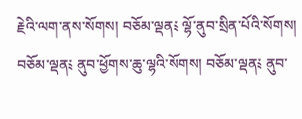རྗེའི་ལག་ནས་སོགས། བཅོམ་ལྡན༴ ལྷོ་ནུབ་སྲིན་པོའི་སོགས། བཅོམ་ལྡན༴ ནུབ་ཕྱོགས་ཆུ་ལྷའི་སོགས། བཅོམ་ལྡན༴ ནུབ་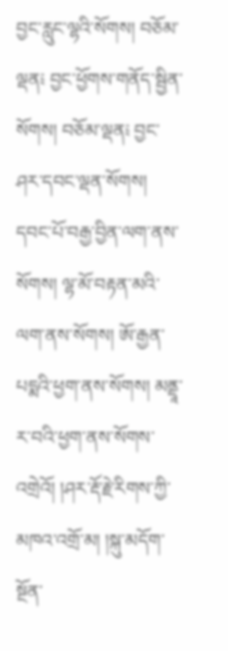བྱང་རླུང་ལྷའི་སོགས། བཅོམ་ལྡན༴ བྱང་ཕྱོགས་གནོད་སྦྱིན་སོགས། བཅོམ་ལྡན༴ བྱང་ཤར་དབང་ལྡན་སོགས། དབང་པོ་བརྒྱ་བྱིན་ལག་ནས་སོགས། ལྷ་མོ་བརྟན་མའི་ལག་ནས་སོགས། ཨོ་རྒྱན་པདྨའི་ཕྱག་ནས་སོགས། མནྡཱ་ར་བའི་ཕྱག་ནས་སོགས་འགྲེའོ། །ཤར་རྡོ་རྗེ་རིགས་ཀྱི་མཁའ་འགྲོ་མ། །སྐུ་མདོག་སྔོན་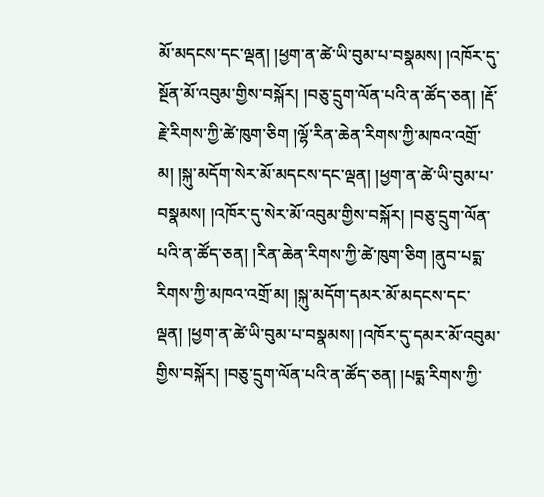མོ་མདངས་དང་ལྡན། །ཕྱག་ན་ཚེ་ཡི་བུམ་པ་བསྣམས། །འཁོར་དུ་སྔོན་མོ་འབུམ་གྱིས་བསྐོར། །བཅུ་དྲུག་ལོན་པའི་ན་ཚོད་ཅན། །རྡོ་རྗེ་རིགས་ཀྱི་ཚེ་ཁུག་ཅིག །ལྷོ་རིན་ཆེན་རིགས་ཀྱི་མཁའ་འགྲོ་མ། །སྐུ་མདོག་སེར་མོ་མདངས་དང་ལྡན། །ཕྱག་ན་ཚེ་ཡི་བུམ་པ་བསྣམས། །འཁོར་དུ་སེར་མོ་འབུམ་གྱིས་བསྐོར། །བཅུ་དྲུག་ལོན་པའི་ན་ཚོད་ཅན། །རིན་ཆེན་རིགས་ཀྱི་ཚེ་ཁུག་ཅིག །ནུབ་པདྨ་རིགས་ཀྱི་མཁའ་འགྲོ་མ། །སྐུ་མདོག་དམར་མོ་མདངས་དང་ལྡན། །ཕྱག་ན་ཚེ་ཡི་བུམ་པ་བསྣམས། །འཁོར་དུ་དམར་མོ་འབུམ་གྱིས་བསྐོར། །བཅུ་དྲུག་ལོན་པའི་ན་ཚོད་ཅན། །པདྨ་རིགས་ཀྱི་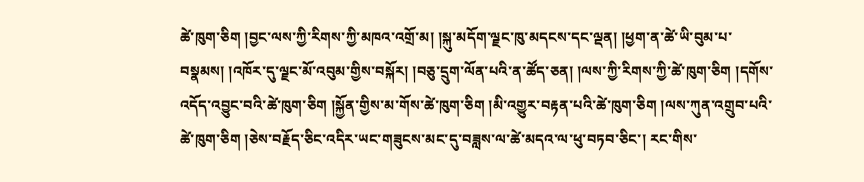ཚེ་ཁུག་ཅིག །བྱང་ལས་ཀྱི་རིགས་ཀྱི་མཁའ་འགྲོ་མ། །སྐུ་མདོག་ལྗང་ཁུ་མདངས་དང་ལྡན། །ཕྱག་ན་ཚེ་ཡི་བུམ་པ་བསྣམས། །འཁོར་དུ་ལྗང་མོ་འབུམ་གྱིས་བསྐོར། །བཅུ་དྲུག་ལོན་པའི་ན་ཚོད་ཅན། །ལས་ཀྱི་རིགས་ཀྱི་ཚེ་ཁུག་ཅིག །དགོས་འདོད་འབྱུང་བའི་ཚེ་ཁུག་ཅིག །སྐྱོན་གྱིས་མ་གོས་ཚེ་ཁུག་ཅིག །མི་འགྱུར་བརྟན་པའི་ཚེ་ཁུག་ཅིག །ལས་ཀུན་འགྲུབ་པའི་ཚེ་ཁུག་ཅིག །ཅེས་བརྗོད་ཅིང་འདིར་ཡང་གཟུངས་མང་དུ་བཟླས་ལ་ཚེ་མདའ་ལ་ཕུ་བཏབ་ཅིང་། རང་གིས་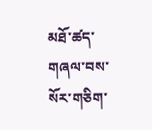མཐོ་ཚད་གཞལ་བས་སོར་གཅིག་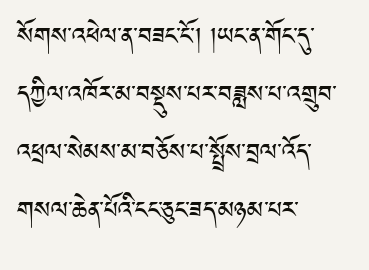སོགས་འཕེལ་ན་བཟང་ངོ་། །ཡང་ན་གོང་དུ་དཀྱིལ་འཁོར་མ་བསྡུས་པར་བཟླས་པ་འགྲུབ་འཕྲལ་སེམས་མ་བཅོས་པ་སྤྲོས་བྲལ་འོད་གསལ་ཆེན་པོའི་ངང་ཅུང་ཟད་མཉམ་པར་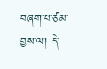བཞག་པ་ཙམ་བྱས་ལ། དེ་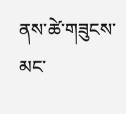ནས་ཚེ་གཟུངས་མང་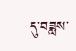དུ་བཟླས་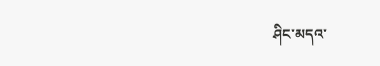ཤིང་མདའ་